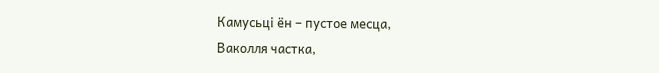Камусьці ён – пустое месца,
Ваколля частка,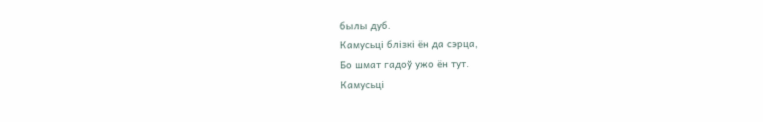былы дуб.
Камусьці блізкі ён да сэрца,
Бо шмат гадоў ужо ён тут.
Камусьці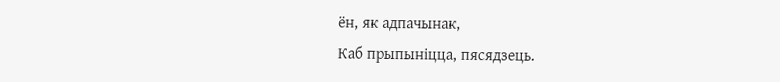ён, як адпачынак,
Каб прыпыніцца, пясядзець.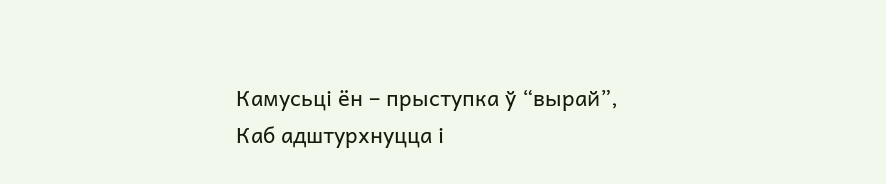Камусьці ён – прыступка ў “вырай”,
Каб адштурхнуцца і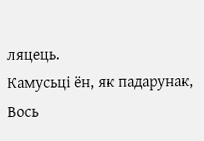ляцець.
Камусьці ён, як падарунак,
Вось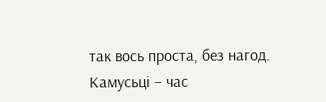так вось проста, без нагод.
Камусьці – час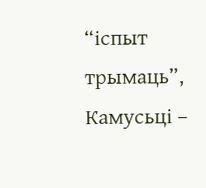“іспыт трымаць”,
Камусьці –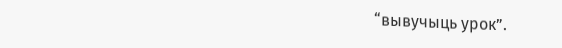“вывучыць урок”.